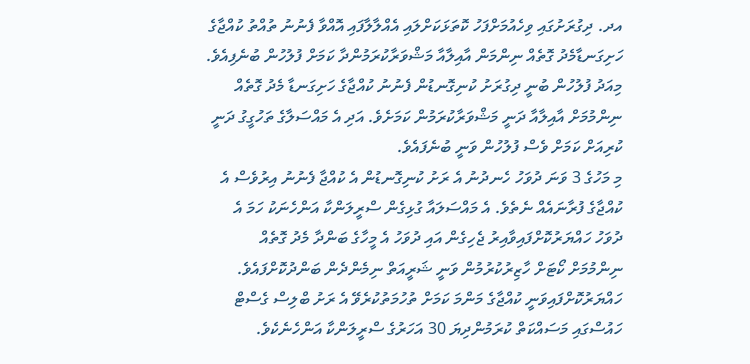އދ. ދިގުރަށުގައި ވިހެއުމަށްފަހު ކޮތަޅަކަށްލައި އެއްލާލާފައި އޮއްވާ ފެނުނު ތުއްތު ކުއްޖާގެ ހަށިގަނޑާމެދު ގޮތެއް ނިންމަން އާއިލާއާ މަޝްވަރާކުރަމުންދާ ކަމަށް ފުލުހުން ބުނެފިއެވެ.
މިއަދު ފުލުހުން ބުނީ ދިގުރަށު ކުނިގޮނޑުން ފެނުނު ކުއްޖާގެ ހަށިގަނޑާ މެދު ގޮތެއް ނިންމުމަށް އާއިލާއާ ދަނީ މަޝްވަރާކުރަމުން ކަމަށެވެ. އަދި އެ މައްސަލާގެ ތަހުގީގު ދަނީ ކުރިއަށް ކަމަށް ވެސް ފުލުހުން ވަނީ ބުނެފައެވެ.
މި މަހުގެ 3 ވަނަ ދުވަހު ހެނދުނު އެ ރަށު ކުނިގޮނޑުން އެ ކުއްޖާ ފެނުނު އިރުވެސް އެ ކުއްޖާގެ ފުރާނައެއް ނެތެވެ. އެ މައްސަލައާ ގުޅިގެން ސްރީލަންކާ އަންހެނަކު ހަމަ އެ ދުވަހު ހައްޔަރުކޮށްފައިވާއިރު ޖެހިގެން އައި ދުވަހު އެ މީހާގެ ބަންދާ މެދު ގޮތެއް ނިންމުމަށް ކޯޓަށް ހާޒިރުކުރުމުން ވަނީ ޝަރީއަތް ނިމެންދެން ބަންދުކޮށްފައެވެ.
ހައްޔަރުކޮށްފައިވަނީ ކުއްޖާގެ މަންމަ ކަމަށް ތުހުމަތުކުރެވޭ އެ ރަށު ބްލިސް ގެސްޓް ހައުސްގައި މަސައްކަތް ކުރަމުންދިޔަ 30 އަހަރުގެ ސްރީލަންކާ އަންހެނެކެވެ.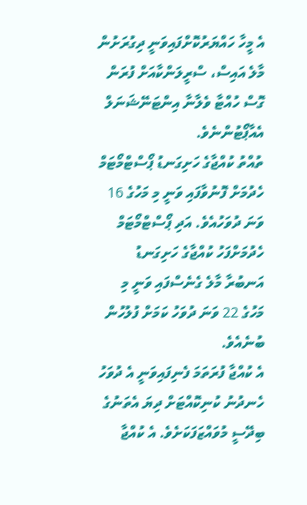އެ މީހާ ހައްޔަރުކޮށްފައިވަނީ ދިގުރަށުން މާލެ އައިސް، ސްރީލަންކާއަށް ފުރަން ގޮސް ހުއްޓާ ވެލާނާ އިންޓަނޭޝަނަލް އެއާޕޯޓުންނެވެ.
ތުއްތު ކުއްޖާގެ ހަށިގަނޑު ޕޯސްޓްމޯޓަމް ހެދުމަށް ފޮނުވާފައި ވަނީ މި މަހުގެ 16 ވަނަ ދުވަހުއެވެ. އަދި ޕޯސްޓްމޯޓަމް ހެދުމަށްފަހު ކުއްޖާގެ ހަށިގަނޑު އަނބުރާ މާލެ ގެނެސްފައި ވަނީ މި މަހުގެ 22 ވަނަ ދުވަހު ކަމަށް ފުލުހުން ބުނެއެވެ.
އެ ކުއްޖާ ފުރަތަމަ ފެނިފައިވަނީ އެ ދުވަހު ހެނދުނު ކުނިކޮއްޓަށް ދިޔަ އެތަނުގެ ބިދޭސީ މުވައްޒަފަކަށެވެ. އެ ކުއްޖާ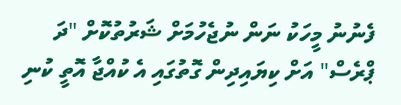ފެނުނު މީހަކު ނަން ނުޖެހުމަށް ޝަރުތުކޮށް "ދަ ޕްރެސް" އަށް ކިޔައިދިން ގޮތުގައި އެ ކުއްޖާ އޮތީ ކުނި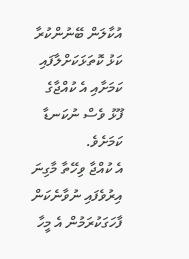އުކާލަން ބޭނުންކުރާ ކަޅު ކޮތަޅަކަށްލާފައި ކަމަށާއި އެ ކުއްޖާގެ ފޫޅު ވެސް ނުކަނޑާ ކަމަށެވެ.
އެ ކުއްޖާ ވިހޭތާ މާގިނަ އިރުވެފައި ނުވާނެކަން ފާހަގަކުރަމުން އެ މީހާ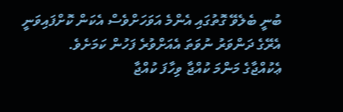ބުނީ ބެލެވޭ ގޮތުގައި އެންމެ އަވަހަށްވެސް އެކަން ކޮށްފައިވަނީ އެރޭގެ ދަންވަރު ނުވަތަ އެއަށްވުރެ ފަހުން ކަމަށެވެ.
ޢެކުއްޖާގެ މަންމަ ކުއްޖާ ވިހާފަ ކުއްޖާ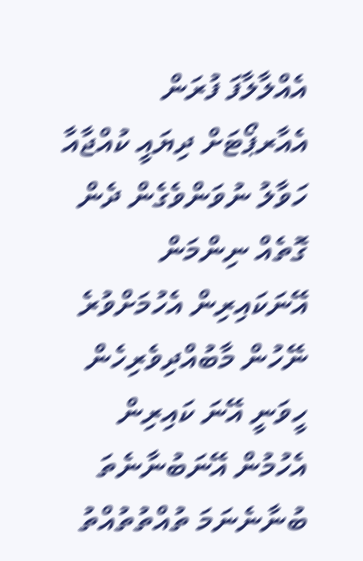އެއްލާލާފަ ފުރަން އެއާރޕޯޓަށް ދިޔައީ ކުއްޖާއާ ހަވާލު ނުވަންވެގެން ދެން ގޮތެއް ނިންމަން އޭނަކައިރިން އެހުމަށްވުރެ ނޭހުން މާބުއްދިވެރިހެން ހީވަނީ އޭނަ ކައިރިން އެހުމުން އޭނަބުނާނެތަ ބުނާނެނަމަ ތުއްތުތުއްތު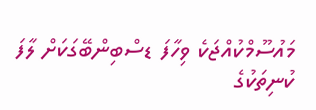މައުސޫމްކުއްޖަކެ ވިހާފަ ޑސްބިންބޭގަކަށް ލާފަ ކުނިތަކުގެ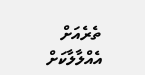ތެރެއަށް އެއްލާލާކަށް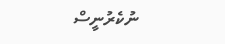ނުކެރުނީސް